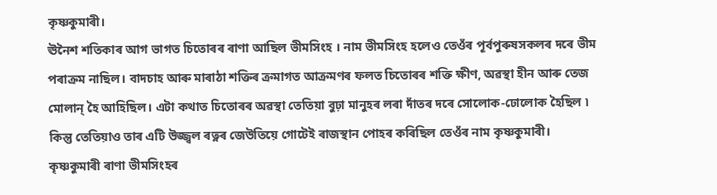কৃষ্ণকুমাৰী।
ঊনৈশ শতিকাৰ আগ ভাগত চিতোৰৰ ৰাণা আছিল ভীমসিংহ । নাম ভীমসিংহ হলেও তেওঁৰ পূৰ্বপুৰুষসকলৰ দৰে ভীম পৰাক্ৰম নাছিল। বাদচাহ আৰু মাৰাঠা শক্তিৰ ক্রমাগত আক্ৰমণৰ ফলত চিতোৰৰ শক্তি ক্ষীণ, অৱস্থা হীন আৰু তেজ মোলান্ হৈ আহিছিল। এটা কথাত চিতোৰৰ অৱস্থা তেতিয়া বুঢ়া মানুহৰ লৰা দাঁতৰ দৰে সোলোক-ঢোলোক হৈছিল ৷
কিন্তু তেতিয়াও তাৰ এটি উজ্জ্বল ৰত্নৰ জেউতিয়ে গোটেই ৰাজস্থান পোহৰ কৰিছিল তেওঁৰ নাম কৃষ্ণকুমাৰী। কৃষ্ণকুমাৰী ৰাণা ভীমসিংহৰ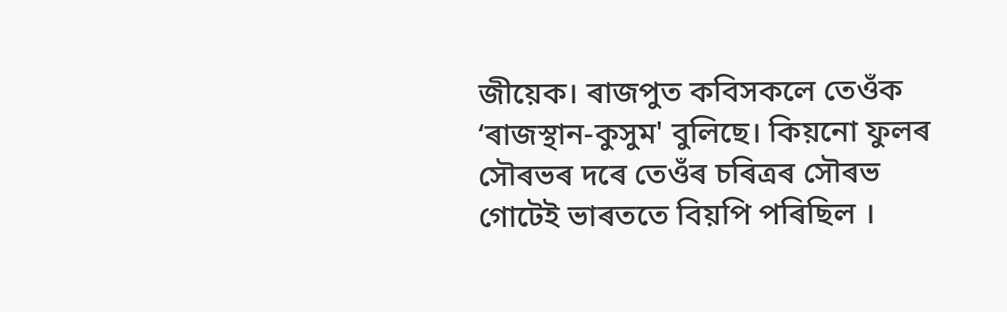জীয়েক। ৰাজপুত কবিসকলে তেওঁক ‘ৰাজস্থান-কুসুম' বুলিছে। কিয়নো ফুলৰ সৌৰভৰ দৰে তেওঁৰ চৰিত্ৰৰ সৌৰভ গোটেই ভাৰততে বিয়পি পৰিছিল ।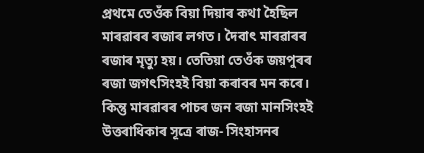প্রথমে তেওঁক বিয়া দিয়াৰ কথা হৈছিল মাৰৱাৰৰ ৰজাৰ লগত। দৈবাৎ মাৰৱাৰৰ ৰজাৰ মৃত্যু হয়। তেতিয়া তেওঁক জয়পুৰৰ ৰজা জগৎসিংহই বিয়া কৰাবৰ মন কৰে। কিন্তু মাৰৱাৰৰ পাচৰ জন ৰজা মানসিংহই উত্তৰাধিকাৰ সূত্ৰে ৰাজ- সিংহাসনৰ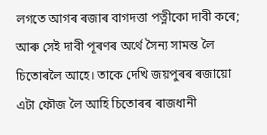লগতে আগৰ ৰজাৰ বাগদত্তা পত্নীকো দাবী কৰে; আৰু সেই দাবী পূৰণৰ অৰ্থে সৈন্য সামন্ত লৈ চিতোৰলৈ আহে। তাকে দেখি জয়পুৰৰ ৰজায়ো এটা ফৌজ লৈ আহি চিতোৰৰ ৰাজধানী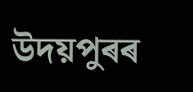উদয়পুৰৰ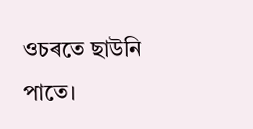ওচৰতে ছাউনি পাতে।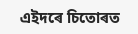এইদৰে চিতোৰত